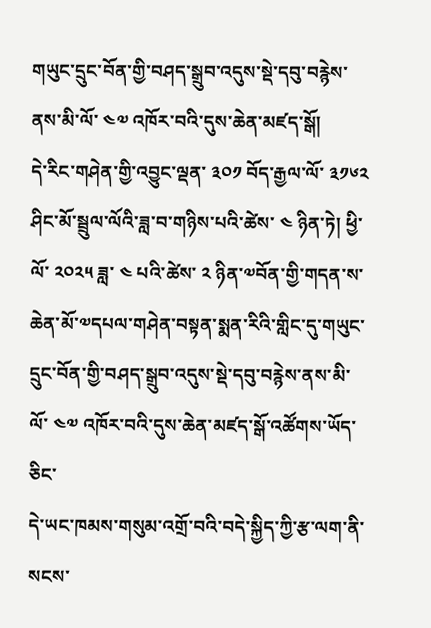གཡུང་དྲུང་བོན་གྱི་བཤད་སྒྲུབ་འདུས་སྡེ་དབུ་བརྙེས་ནས་མི་ལོ་ ༤༧ འཁོར་བའི་དུས་ཆེན་མཛད་སྒོ།
དེ་རིང་གཤེན་གྱི་འབྱུང་ལྡན་ ༣༠༡ བོད་རྒྱལ་ལོ་ ༣༡༦༢ ཤིང་མོ་སྦྲུལ་ལོའི་ཟླ་བ་གཉིས་པའི་ཚེས་ ༤ ཉིན་ཏེ། ཕྱི་ལོ་ ༢༠༢༥ ཟླ་ ༤ པའི་ཚེས་ ༢ ཉིན་༧བོན་གྱི་གདན་ས་ཆེན་མོ་༧དཔལ་གཤེན་བསྟན་སྨན་རིའི་གླིང་དུ་གཡུང་དྲུང་བོན་གྱི་བཤད་སྒྲུབ་འདུས་སྡེ་དབུ་བརྙེས་ནས་མི་ལོ་ ༤༧ འཁོར་བའི་དུས་ཆེན་མཛད་སྒོ་འཚོགས་ཡོད་ཅིང་
དེ་ཡང་ཁམས་གསུམ་འགྲོ་བའི་བདེ་སྐྱིད་ཀྱི་རྩ་ལག་ནི་སངས་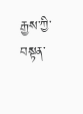རྒྱས་ཀྱི་བསྟན་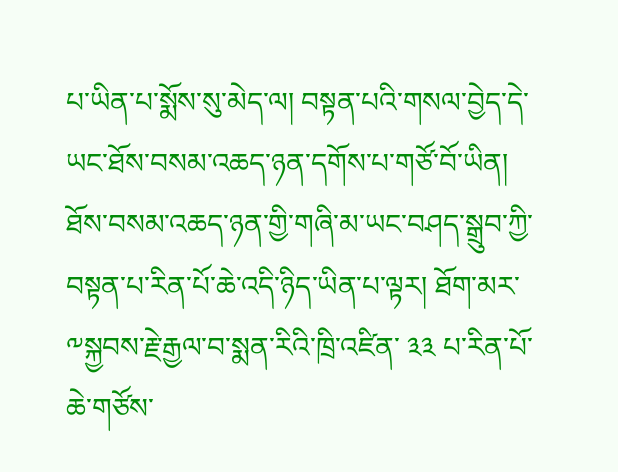པ་ཡིན་པ་སྨོས་སུ་མེད་ལ། བསྟན་པའི་གསལ་བྱེད་དེ་ཡང་ཐོས་བསམ་འཆད་ཉན་དགོས་པ་གཙོ་བོ་ཡིན། ཐོས་བསམ་འཆད་ཉན་གྱི་གཞི་མ་ཡང་བཤད་སྒྲུབ་ཀྱི་བསྟན་པ་རིན་པོ་ཆེ་འདི་ཉིད་ཡིན་པ་ལྟར། ཐོག་མར་༸སྐྱབས་རྗེ་རྒྱལ་བ་སྨན་རིའི་ཁྲི་འཛིན་ ༣༣ པ་རིན་པོ་ཆེ་གཙོས་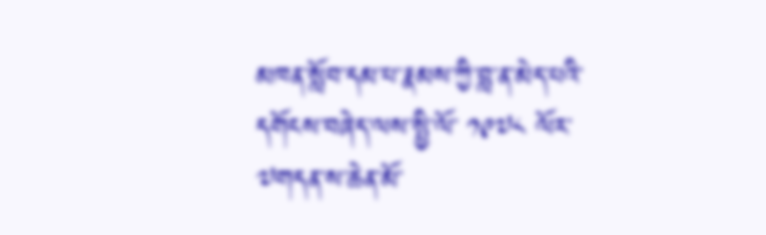མཁན་སློབ་དམ་པ་རྣམས་ཀྱི་བླ་ན་མེད་པའི་དགོངས་བཞེད་ལས་སྤྱི་ལོ་ ༡༩༧༨ ལོར་༧གདན་ས་ཆེན་མོ་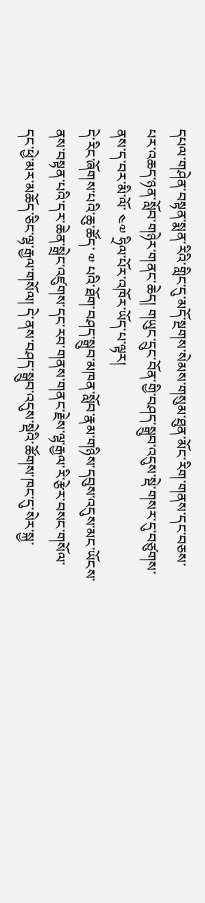དཔལ་གཤེན་བསྟན་སྨན་རིའི་གླིང་དུ་མདོ་སྔགས་སེམས་གསུམ་ཐུན་མོང་རིག་གནས་དང་བཅས་པར་འཆད་ཉན་སློབ་གཉེར་གནང་ཆེད། གཡུང་དྲུང་བོན་གྱི་བཤད་སྒྲུབ་འདུས་སྡེ་གསར་དུ་བཙུགས་ནས་ད་བར་མི་ལོ་ ༤༧ ཧྲིལ་པོར་འཁོར་ཡོད་པ་ལྟར།
དེ་རིང་ཞོགས་པའི་ཆུ་ཚོད་ ༧ པའི་ཐོག་བཤད་སྒྲུབ་མཁན་སློབ་རྣམ་གཉིས་དབུས་འདུས་མང་ཡོངས་ནས་བསྟན་པའི་དར་ཆེན་སྒྲེང་འཛུགས་དང་རབ་གནས་གནང་རྗེས་ལྷ་རྒྱལ་རི་རྩེར་བསང་གསོལ་དང་ཕྱེ་མར་མཆོད་ཅིང་ལྷ་རྒྱལ་གསོལ། དེ་ནས་བཤད་སྒྲུབ་འདུས་སྡེའི་ཚོགས་ཁང་དུ་སེར་སྐྱ་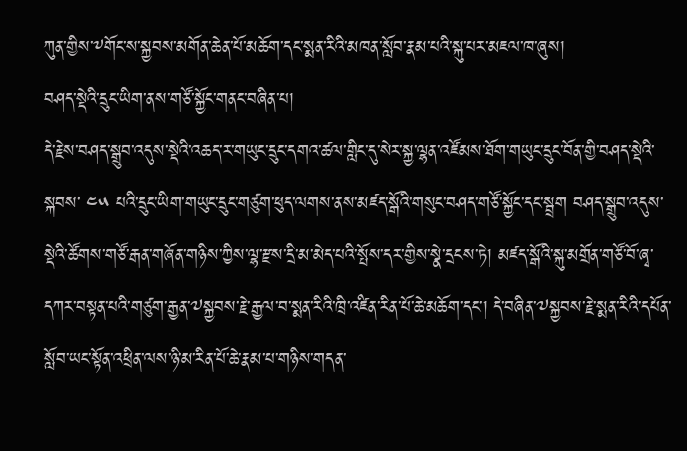ཀུན་གྱིས་༸གོང་ས་སྐྱབས་མགོན་ཆེན་པོ་མཆོག་དང་སྨན་རིའི་མཁན་སློབ་རྣམ་པའི་སྐུ་པར་མཇལ་ཁ་ཞུས།
བཤད་སྡེའི་དྲུང་ཡིག་ནས་གཙོ་སྐྱོང་གནང་བཞིན་པ།
དེ་རྗེས་བཤད་སྒྲུབ་འདུས་སྡེའི་འཆད་ར་གཡུང་དྲུང་དགའ་ཚལ་གླིང་དུ་སེར་སྐྱ་ལྷན་འཛོམས་ཐོག་གཡུང་དྲུང་བོན་གྱི་བཤད་སྡེའི་སྐབས་ ༤༥ པའི་དྲུང་ཡིག་གཡུང་དྲུང་གཙུག་ཕུད་ལགས་ནས་མཛད་སྒོའི་གསུང་བཤད་གཙོ་སྐྱོང་དང་སྦྲག བཤད་སྒྲུབ་འདུས་སྡེའི་ཚོགས་གཙོ་རྒན་གཞོན་གཉིས་ཀྱིས་ལྷ་རྫས་དྲི་མ་མེད་པའི་སྤོས་དར་གྱིས་སྣེ་དྲངས་ཏེ། མཛད་སྒོའི་སྐུ་མགྲོན་གཙོ་བོ་ཞྭ་དཀར་བསྟན་པའི་གཙུག་རྒྱན་༧སྐྱབས་རྗེ་རྒྱལ་བ་སྨན་རིའི་ཁྲི་འཛིན་རིན་པོ་ཆེ་མཆོག་དང་། དེ་བཞིན་༧སྐྱབས་རྗེ་སྨན་རིའི་དཔོན་སློབ་ཡང་སྟོན་འཕྲིན་ལས་ཉི་མ་རིན་པོ་ཆེ་རྣམ་པ་གཉིས་གདན་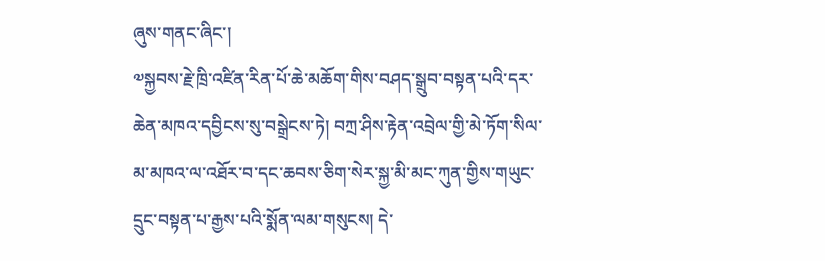ཞུས་གནང་ཞིང་།
༧སྐྱབས་རྗེ་ཁྲི་འཛིན་རིན་པོ་ཆེ་མཆོག་གིས་བཤད་སྒྲུབ་བསྟན་པའི་དར་ཆེན་མཁའ་དབྱིངས་སུ་བསྒྲེངས་ཏེ། བཀྲ་ཤིས་རྟེན་འབྲེལ་གྱི་མེ་ཏོག་སིལ་མ་མཁའ་ལ་འཐོར་བ་དང་ཆབས་ཅིག་སེར་སྐྱ་མི་མང་ཀུན་གྱིས་གཡུང་དྲུང་བསྟན་པ་རྒྱས་པའི་སྨོན་ལམ་གསུངས། དེ་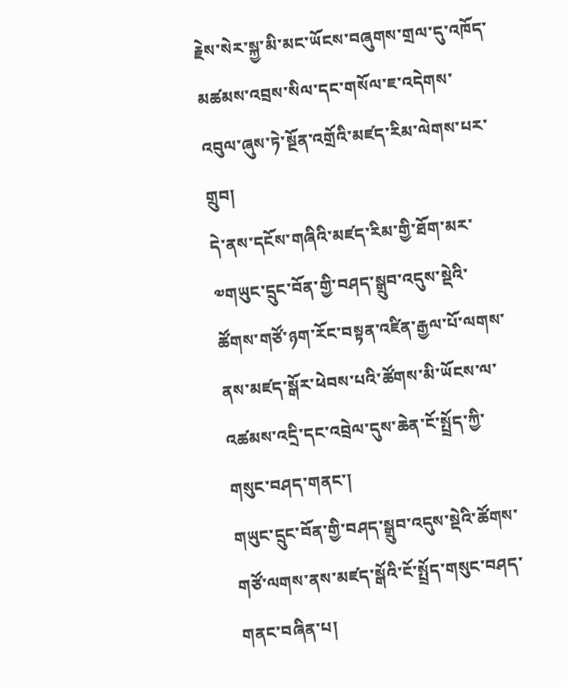རྗེས་སེར་སྐྱ་མི་མང་ཡོངས་བཞུགས་གྲལ་དུ་འཁོད་མཚམས་འབྲས་སིལ་དང་གསོལ་ཇ་འདེགས་འབུལ་ཞུས་ཏེ་སྔོན་འགྲོའི་མཛད་རིམ་ལེགས་པར་གྲུབ།
དེ་ནས་དངོས་གཞིའི་མཛད་རིམ་གྱི་ཐོག་མར་༧གཡུང་དྲུང་བོན་གྱི་བཤད་སྒྲུབ་འདུས་སྡེའི་ཚོགས་གཙོ་ཉག་རོང་བསྟན་འཛིན་རྒྱལ་པོ་ལགས་ནས་མཛད་སྒོར་ཕེབས་པའི་ཚོགས་མི་ཡོངས་ལ་འཚམས་འདྲི་དང་འབྲེལ་དུས་ཆེན་ངོ་སྤྲོད་ཀྱི་གསུང་བཤད་གནང་།
གཡུང་དྲུང་བོན་གྱི་བཤད་སྒྲུབ་འདུས་སྡེའི་ཚོགས་གཙོ་ལགས་ནས་མཛད་སྒོའི་ངོ་སྤྲོད་གསུང་བཤད་གནང་བཞིན་པ།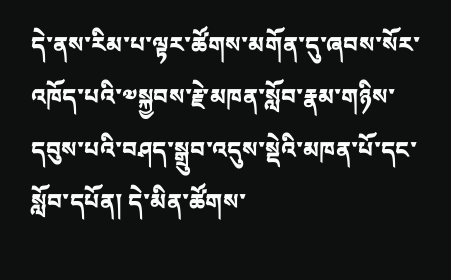དེ་ནས་རིམ་པ་ལྟར་ཚོགས་མགོན་དུ་ཞབས་སོར་འཁོད་པའི་༧སྐྱབས་རྗེ་མཁན་སློབ་རྣམ་གཉིས་དབུས་པའི་བཤད་སྒྲུབ་འདུས་སྡེའི་མཁན་པོ་དང་སློབ་དཔོན། དེ་མིན་ཚོགས་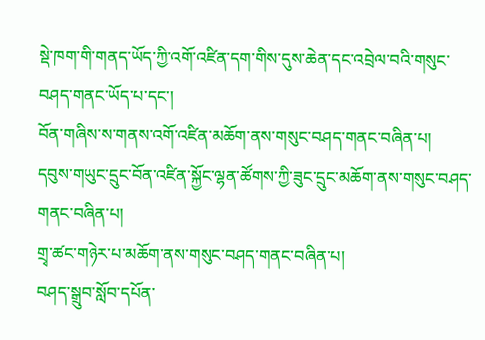སྡེ་ཁག་གི་གནད་ཡོད་ཀྱི་འགོ་འཛིན་དག་གིས་དུས་ཆེན་དང་འབྲེལ་བའི་གསུང་བཤད་གནང་ཡོད་པ་དང་།
བོན་གཞིས་ས་གནས་འགོ་འཛིན་མཆོག་ནས་གསུང་བཤད་གནང་བཞིན་པ།
དབུས་གཡུང་དྲུང་བོན་འཛིན་སྐྱོང་ལྷན་ཚོགས་ཀྱི་ཟུང་དྲུང་མཆོག་ནས་གསུང་བཤད་གནང་བཞིན་པ།
གྲྭ་ཚང་གཉེར་པ་མཆོག་ནས་གསུང་བཤད་གནང་བཞིན་པ།
བཤད་སྒྲུབ་སློབ་དཔོན་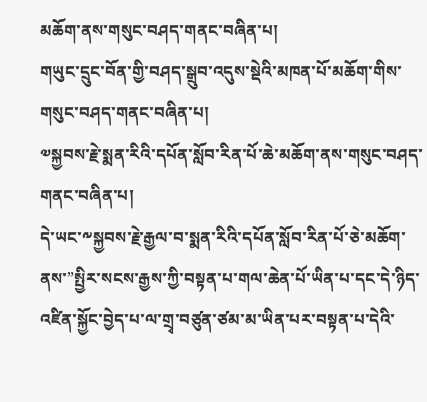མཆོག་ནས་གསུང་བཤད་གནང་བཞིན་པ།
གཡུང་དྲུང་བོན་གྱི་བཤད་སྒྲུབ་འདུས་སྡེའི་མཁན་པོ་མཆོག་གིས་གསུང་བཤད་གནང་བཞིན་པ།
༧སྐྱབས་རྗེ་སྨན་རིའི་དཔོན་སློབ་རིན་པོ་ཆེ་མཆོག་ནས་གསུང་བཤད་གནང་བཞིན་པ།
དེ་ཡང་༸སྐྱབས་རྗེ་རྒྱལ་བ་སྨན་རིའི་དཔོན་སློབ་རིན་པོ་ཅེ་མཆོག་ནས་”སྤྱིར་སངས་རྒྱས་ཀྱི་བསྟན་པ་གལ་ཆེན་པོ་ཡིན་པ་དང་དེ་ཉིད་འཛིན་སྐྱོང་བྱེད་པ་ལ་གྲྭ་བཙུན་ཙམ་མ་ཡིན་པར་བསྟན་པ་དེའི་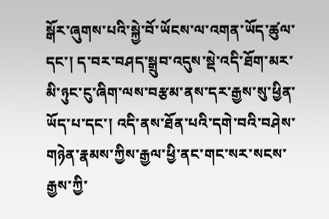སྒོར་ཞུགས་པའི་སྐྱེ་བོ་ཡོངས་ལ་འགན་ཡོད་ཚུལ་དང་། ད་བར་བཤད་སྒྲུབ་འདུས་སྡེ་འདི་ཐོག་མར་མི་ཉུང་ངུ་ཞིག་ལས་བརྩམ་ནས་དར་རྒྱས་སུ་ཕྱིན་ཡོད་པ་དང་། འདི་ནས་ཐོན་པའི་དགེ་བའི་བཤེས་གཉེན་རྣམས་ཀྱིས་རྒྱལ་ཕྱི་ནང་གང་སར་སངས་རྒྱས་ཀྱི་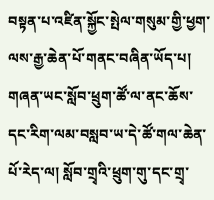བསྟན་པ་འཛིན་སྐྱོང་སྤེལ་གསུམ་གྱི་ཕྱག་ལས་རྒྱ་ཆེན་པོ་གནང་བཞིན་ཡོད་པ། གཞན་ཡང་སློབ་ཕྲུག་ཚོ་ལ་ནང་ཆོས་དང་རིག་ལམ་བསླབ་ཡ་དེ་ཚོ་གལ་ཆེན་པོ་རེད་ལ། སློབ་གྲྭའི་ཕྲུག་གུ་དང་གྲྭ་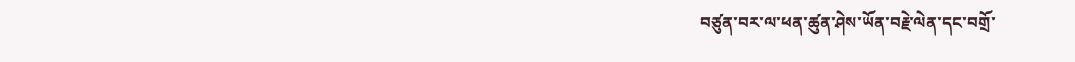བཙུན་བར་ལ་ཕན་ཚུན་ཤེས་ཡོན་བརྗེ་ལེན་དང་བགྲོ་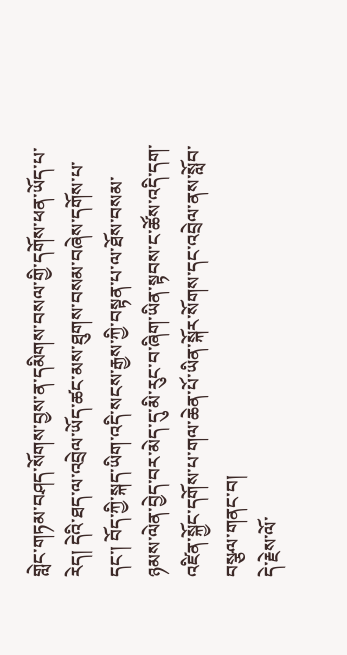གླེང་གཏམ་བཤད་སོགས་བྱས་ན་དམིགས་བསལ་གྱི་དགོས་ཕན་ཡོད་པ་རེད། དེའི་ཐད་ལ་འབྲེལ་ཡོད་ཚང་མས་ཐུགས་བསམ་བཞེས་དགོས་པ་དང་། བོད་ཀྱི་སྐད་ཡིག་འདི་སངས་རྒྱས་ཀྱི་བསྟན་པ་ལ་ཐོས་བསམ་ཉམས་ལེན་བྱེད་བར་མེད་དུ་མི་རུང་བ་ཞིག་ཡིན་སྟབས་ང་ཚོས་འདི་དག་འཛིན་སྐྱོང་དགོས་པ་གལ་ཆེན་པོ་ཡིན་སྐོར་སོགས་དང་འབྲེལ་ནས་སློབ་བསྩལ་གནང་བ།
དེ་རྗེས་ལོ་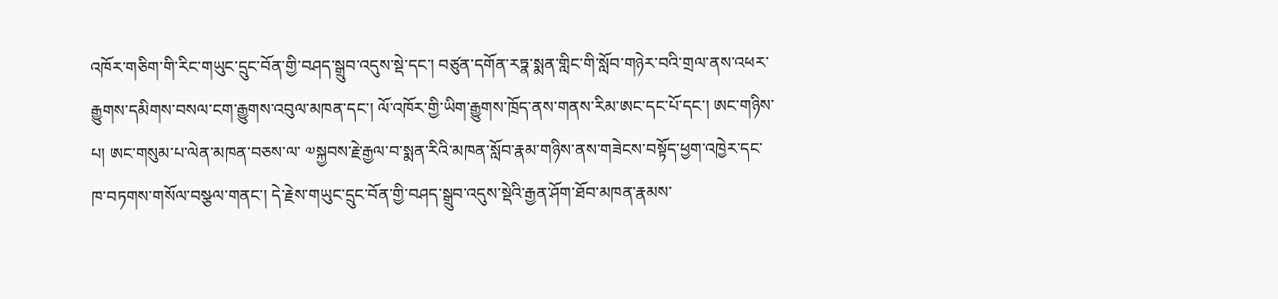འཁོར་གཅིག་གི་རིང་གཡུང་དྲུང་བོན་གྱི་བཤད་སྒྲུབ་འདུས་སྡེ་དང་། བཙུན་དགོན་རཏྣ་སྨན་གླིང་གི་སློབ་གཉེར་བའི་གྲལ་ནས་འཕར་རྒྱུགས་དམིགས་བསལ་ངག་རྒྱུགས་འབུལ་མཁན་དང་། ལོ་འཁོར་གྱི་ཡིག་རྒྱུགས་ཁྲོད་ནས་གནས་རིམ་ཨང་དང་པོ་དང་། ཨང་གཉིས་པ། ཨང་གསུམ་པ་ལེན་མཁན་བཅས་ལ་ ༧སྐྱབས་རྗེ་རྒྱལ་བ་སྨན་རིའི་མཁན་སློབ་རྣམ་གཉིས་ནས་གཟེངས་བསྟོད་ཕྱག་འཁྱེར་དང་ཁ་བཏགས་གསོལ་བསྩལ་གནང་། དེ་རྗེས་གཡུང་དྲུང་བོན་གྱི་བཤད་སྒྲུབ་འདུས་སྡེའི་རྒྱན་ཤོག་ཐོབ་མཁན་རྣམས་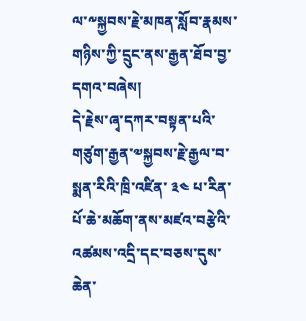ལ་༸སྐྱབས་རྗེ་མཁན་སློབ་རྣམས་གཉིས་ཀྱི་དྲུང་ནས་རྒྱན་ཐོབ་བྱ་དགའ་བཞེས།
དེ་རྗེས་ཞྭ་དཀར་བསྟན་པའི་གཙུག་རྒྱན་༧སྐྱབས་རྗེ་རྒྱལ་བ་སྨན་རིའི་ཁྲི་འཛིན་ ༣༤ པ་རིན་པོ་ཆེ་མཆོག་ནས་མཛའ་བརྩེའི་འཚམས་འདྲི་དང་བཅས་དུས་ཆེན་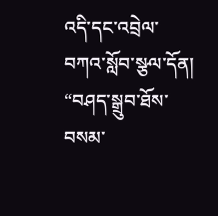འདི་དང་འབྲེལ་བཀའ་སློབ་སྩལ་དོན། “བཤད་སྒྲུབ་ཐོས་བསམ་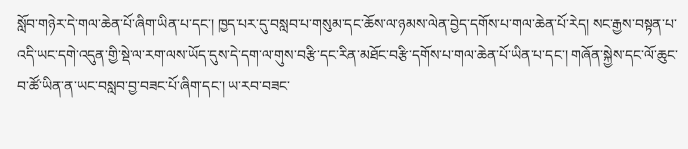སློབ་གཉེར་དེ་གལ་ཆེན་པོ་ཞིག་ཡིན་པ་དང་། ཁྱད་པར་དུ་བསླབ་པ་གསུམ་དང་ཆོས་ལ་ཉམས་ལེན་བྱེད་དགོས་པ་གལ་ཆེན་པོ་རེད། སང་རྒྱས་བསྟན་པ་འདི་ཡང་དགེ་འདུན་གྱི་སྡེ་ལ་རག་ལས་ཡོད་དུས་དེ་དག་ལ་གུས་བརྩི་དང་རིན་མཐོང་བརྩི་དགོས་པ་གལ་ཆེན་པོ་ཡིན་པ་དང་། གཞོན་སྐྱེས་དང་ལོ་ཆུང་བ་ཚོ་ཡིན་ན་ཡང་བསླབ་བྱ་བཟང་པོ་ཞིག་དང་། ཡ་རབ་བཟང་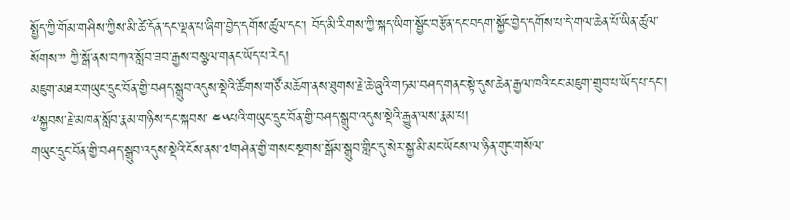སྤྱོད་ཀྱི་གོམ་གཤིས་ཀྱིས་མི་ཚེ་དོན་དང་ལྡན་པ་ཞིག་བྱེད་དགོས་ཚུལ་དང་། བོད་མི་རིགས་ཀྱི་སྐད་ཡིག་སྦྱོང་བརྩོན་དང་བདག་སྐྱོང་བྱེད་དགོས་པ་དེ་གལ་ཆེན་པོ་ཡིན་ཚུལ་སོགས་” ཀྱི་སྒོ་ནས་བཀའ་སློབ་ཟབ་རྒྱས་བསྩལ་གནང་ཡོད་པ་རེད།
མཇུག་མཐར་གཡུང་དྲུང་བོན་གྱི་བཤད་སྒྲུབ་འདུས་སྡེའི་ཚོགས་གཙོ་མཆོག་ནས་ཐུགས་རྗེ་ཆེ་ཞུའི་གཏམ་བཤད་གནང་སྟེ་དུས་ཆེན་རྒྱལ་ཁའི་ངང་མཇུག་གྲུབ་པ་ཡོད་པ་དང་།
༸སྐྱབས་རྗེ་མཁན་སློབ་རྣམ་གཉིས་དང་སྐབས་ ༤༥པའི་གཡུང་དྲུང་བོན་གྱི་བཤད་སྒྲུབ་འདུས་སྡེའི་རྒྱུན་ལས་རྣམ་པ།
གཡུང་དྲུང་བོན་གྱི་བཤད་སྒྲུབ་འདུས་སྡེའི་ངོས་ནས་༧གཤེན་གྱི་གསང་སྔགས་སྒོམ་སྒྲུབ་གླིང་དུ་སེར་སྐྱ་མི་མང་ཡོངས་ལ་ཉིན་གུང་གསོལ་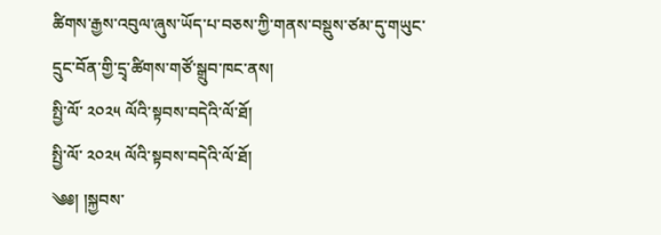ཚིགས་རྒྱས་འབུལ་ཞུས་ཡོད་པ་བཅས་ཀྱི་གནས་བསྡུས་ཙམ་དུ་གཡུང་དྲུང་བོན་གྱི་དྲྭ་ཚིགས་གཙོ་སྒྲུབ་ཁང་ནས།
སྤྱི་ལོ་ ༢༠༢༥ ལོའི་སྟབས་བདེའི་ལོ་ཐོ།
སྤྱི་ལོ་ ༢༠༢༥ ལོའི་སྟབས་བདེའི་ལོ་ཐོ།
༄༅། །སྐྱབས་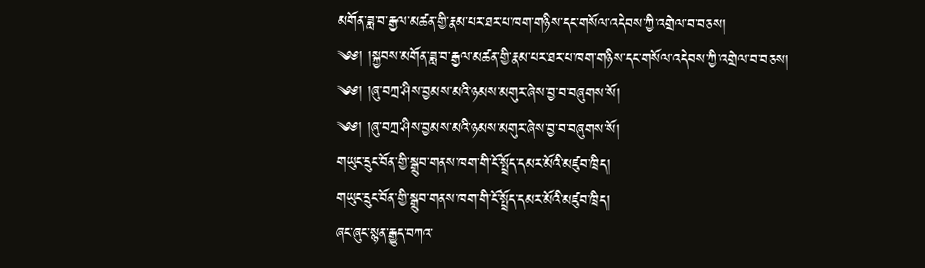མགོན་ཟླ་བ་རྒྱལ་མཚན་གྱི་རྣམ་པར་ཐར་པ་ཁག་གཉིས་དང་གསོལ་འདེབས་ཀྱི་འགྲེལ་བ་བཅས།
༄༅། །སྐྱབས་མགོན་ཟླ་བ་རྒྱལ་མཚན་གྱི་རྣམ་པར་ཐར་པ་ཁག་གཉིས་དང་གསོལ་འདེབས་ཀྱི་འགྲེལ་བ་བཅས།
༄༅། །ཞུ་བཀྲ་ཤིས་བྱམས་མའི་ཉམས་མགུར་ཞེས་བྱ་བ་བཞུགས་སོ།
༄༅། །ཞུ་བཀྲ་ཤིས་བྱམས་མའི་ཉམས་མགུར་ཞེས་བྱ་བ་བཞུགས་སོ།
གཡུང་དྲུང་བོན་གྱི་སྒྲུབ་གནས་ཁག་གི་ངོ་སྤྲོད་དམར་མོའི་མཛུབ་ཁྲིད།
གཡུང་དྲུང་བོན་གྱི་སྒྲུབ་གནས་ཁག་གི་ངོ་སྤྲོད་དམར་མོའི་མཛུབ་ཁྲིད།
ཞང་ཞུང་སྙན་རྒྱུད་བཀའ་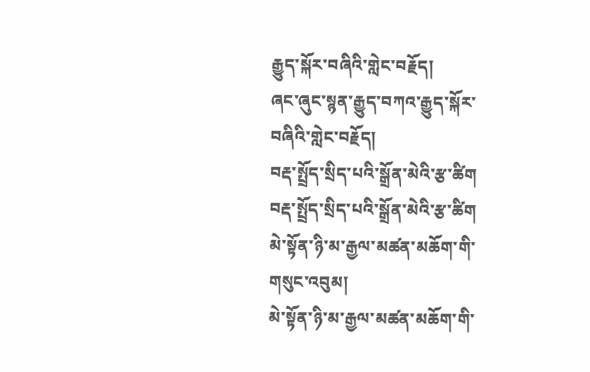རྒྱུད་སྐོར་བཞིའི་གླེང་བརྗོད།
ཞང་ཞུང་སྙན་རྒྱུད་བཀའ་རྒྱུད་སྐོར་བཞིའི་གླེང་བརྗོད།
བརྡ་སྤྲོད་སྲིད་པའི་སྒྲོན་མེའི་རྩ་ཚིག
བརྡ་སྤྲོད་སྲིད་པའི་སྒྲོན་མེའི་རྩ་ཚིག
མེ་སྟོན་ཉི་མ་རྒྱལ་མཚན་མཆོག་གི་གསུང་འབུམ།
མེ་སྟོན་ཉི་མ་རྒྱལ་མཚན་མཆོག་གི་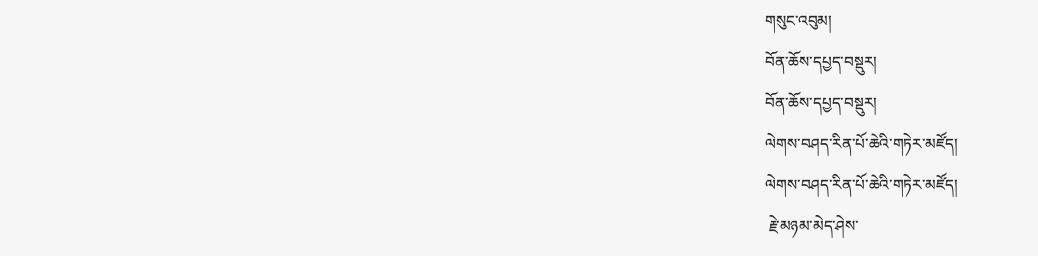གསུང་འབུམ།
བོན་ཆོས་དཔྱད་བསྡུར།
བོན་ཆོས་དཔྱད་བསྡུར།
ལེགས་བཤད་རིན་པོ་ཆེའི་གཏེར་མཛོད།
ལེགས་བཤད་རིན་པོ་ཆེའི་གཏེར་མཛོད།
 རྗེ་མཉམ་མེད་ཤེས་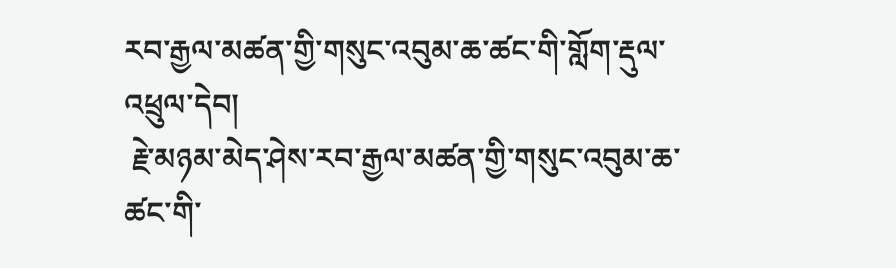རབ་རྒྱལ་མཚན་གྱི་གསུང་འབུམ་ཆ་ཚང་གི་གློག་རྡུལ་འཕྲུལ་དེབ།
 རྗེ་མཉམ་མེད་ཤེས་རབ་རྒྱལ་མཚན་གྱི་གསུང་འབུམ་ཆ་ཚང་གི་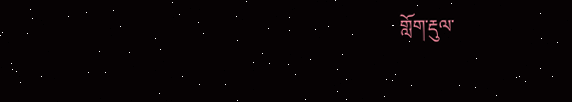གློག་རྡུལ་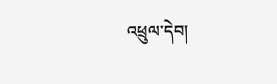འཕྲུལ་དེབ།